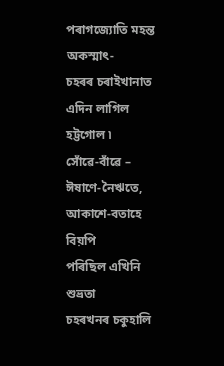পৰাগজ্যোতি মহন্ত
অকস্মাৎ-
চহৰৰ চৰাইখানাত এদিন লাগিল হট্টগোল ৷
সোঁৱে-বাঁৱে –
ঈষাণে-নৈঋতে, আকাশে-বতাহে বিয়পি
পৰিছিল এখিনি শুভ্ৰতা
চহৰখনৰ চকুহালি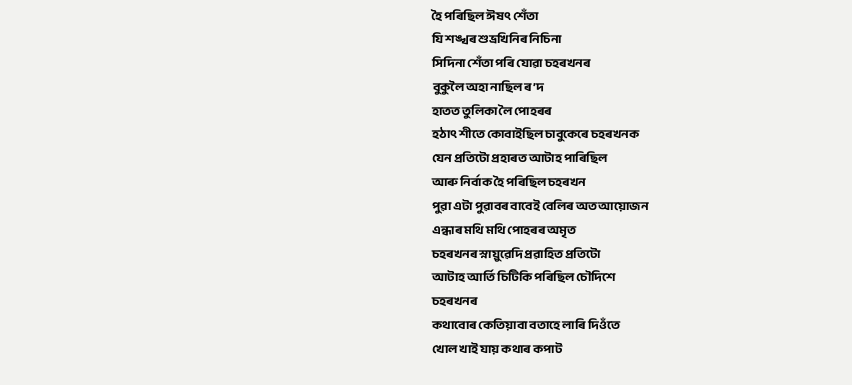হৈ পৰিছিল ঈষৎ শেঁতা
যি শঙ্খৰ শুভ্ৰখিনিৰ নিচিনা
সিদিনা শেঁতা পৰি যোৱা চহৰখনৰ
বুকুলৈ অহা নাছিল ৰ’দ
হাতত তুলিকা লৈ পোহৰৰ
হঠাৎ শীতে কোবাইছিল চাবুকেৰে চহৰখনক
যেন প্ৰতিটো প্ৰহাৰত আটাহ পাৰিছিল
আৰু নিৰ্বাক হৈ পৰিছিল চহৰখন
পুৱা এটা পুৱাবৰ বাবেই বেলিৰ অত আয়োজন
এন্ধাৰ মথি মথি পোহৰৰ অমৃত
চহৰখনৰ স্নায়ুৱেদি প্ৰৱাহিত প্ৰতিটো
আটাহ আৰ্তি চিটিকি পৰিছিল চৌদিশে
চহৰখনৰ
কথাবোৰ কেতিয়াবা বতাহে লাৰি দিওঁতে
খোল খাই যায় কথাৰ কপাট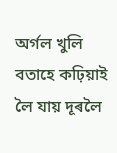অৰ্গল খুলি বতাহে কঢ়িয়াই লৈ যায় দূৰলৈ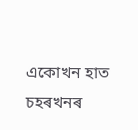একোখন হাত
চহৰখনৰ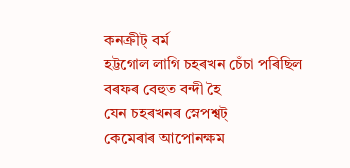কনক্ৰীট্ বৰ্ম
হট্টগোল লাগি চহৰখন চেঁচা পৰিছিল
বৰফৰ বেহুত বন্দী হৈ
যেন চহৰখনৰ স্নেপশ্বট্
কেমেৰাৰ আপোনক্ষম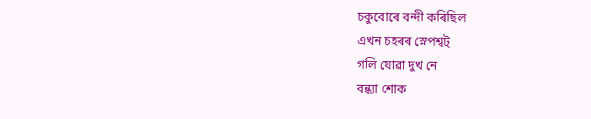চকুবোৰে বন্দী কৰিছিল
এখন চহৰৰ স্নেপশ্বট্
গলি যোৱা দুখ নে
বন্ধ্যা শোক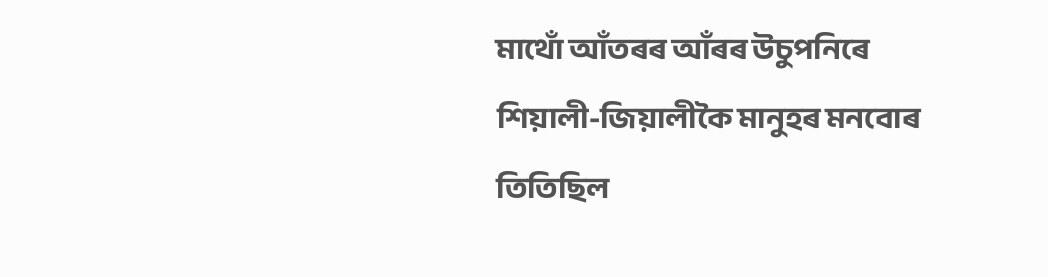মাথোঁ আঁতৰৰ আঁৰৰ উচুপনিৰে
শিয়ালী-জিয়ালীকৈ মানুহৰ মনবোৰ তিতিছিল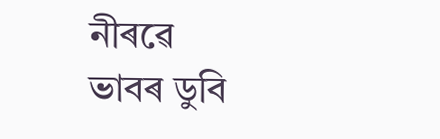নীৰৱে
ভাবৰ ডুবি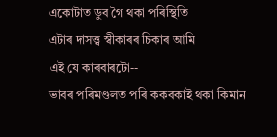একোটাত ডুব গৈ থকা পৰিস্থিতি
এটাৰ দাসত্ত্ব স্বীকাৰৰ চিকাৰ আমি
এই যে কাৰবাৰটো--
ভাবৰ পৰিমণ্ডলত পৰি ককবকাই থকা কিমান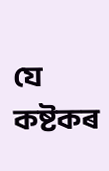যে কষ্টকৰ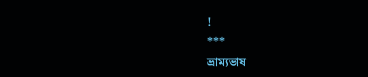!
***
ভ্ৰাম্যভাষ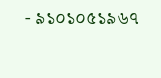- ৯১০১০৫১৯৬৭